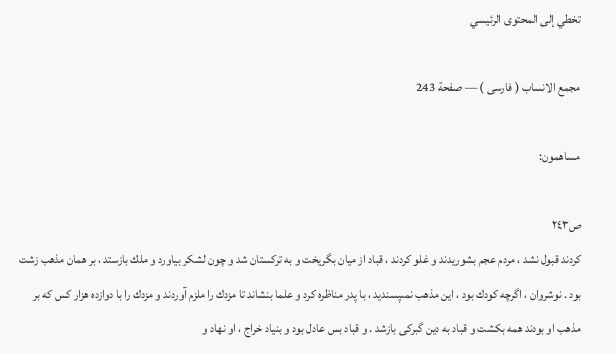تخطي إلى المحتوى الرئيسي

مجمع الانساب ( فارسى ) — صفحة 243

مساهمون:

ص٢٤٣
كردند قبول نشد ، مردم عجم بشوريدند و غلو كردند ، قباد از ميان بگريخت و به تركستان شد و چون لشكر بياورد و ملك بازستد ، بر همان مذهب زشت بود . نوشروان ، اگرچه كودك بود ، اين مذهب نمىپسنديد ، با پدر مناظره كرد و علما بنشاند تا مزدك را ملزم آوردند و مزدك را با دوازده هزار كس كه بر مذهب او بودند همه بكشت و قباد به دين گبركى بازشد . و قباد بس عادل بود و بنياد خراج ، او نهاد و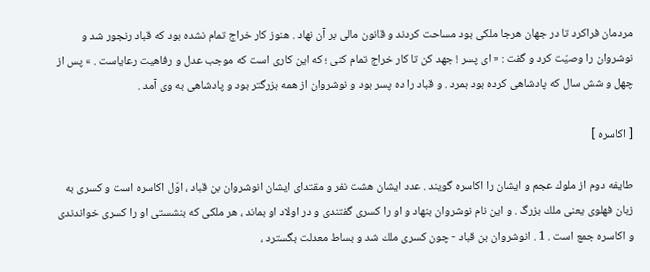مردمان فراكرد تا در جهان هرجا ملكى بود مساحت كردند و قانون مالى بر آن نهاد . هنوز كار خراج تمام نشده بود كه قباد رنجور شد و نوشروان را وصيّت كرد و گفت : « اى پسر ! جهد كن تا كار خراج تمام كنى ؛ كه اين كارى است كه موجب عدل و رفاهيت رعاياست . » پس از چهل و شش سال كه پادشاهى كرده بود بمرد . و قباد را ده پسر بود و نوشروان از همه بزرگتر بود و پادشاهى به وى آمد .

[ اكاسره ]

طايفه دوم از ملوك عجم و ايشان را اكاسره گويند . عدد ايشان هشت نفر و مقتداى ايشان انوشروان بن قباد ، اوّل اكاسره است و كسرى به زبان فهلوى يعنى ملك بزرگ . و اين نام نوشروان بنهاد و او را كسرى گفتندى و در اولاد او بماند ، هر ملكى كه بنشستى او را كسرى خواندندى و اكاسره جمع است . 1 . انوشروان بن قباد - چون كسرى ملك شد و بساط معدلت بگسترد ،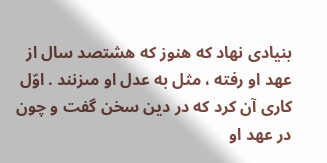بنيادى نهاد كه هنوز كه هشتصد سال از عهد او رفته ، مثل به عدل او مىزنند . اوّل كارى آن كرد كه در دين سخن گفت و چون در عهد او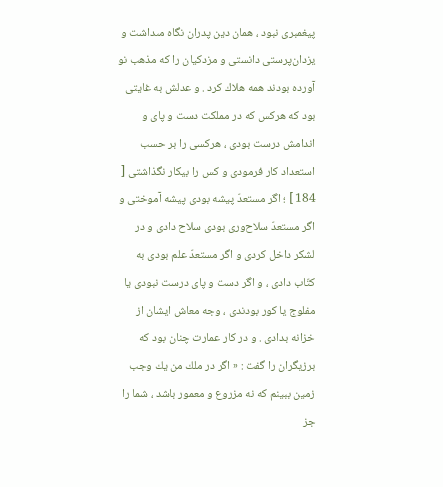پيغمبرى نبود ، همان دين پدران نگاه مىداشت و يزدان‌پرستى دانستى و مزدكيان را كه مذهب نو آورده بودند همه هلاك كرد . و عدلش به غايتى بود كه هركس كه در مملكت دست و پاى و اندامش درست بودى ، هركسى را بر حسب استعداد كار فرمودى و كس را بيكار نگذاشتى [ 184 ] ؛ اگر مستعدّ پيشه بودى پيشه آموختى و اگر مستعدّ سلاح‌ورى بودى سلاح دادى و در لشكر داخل كردى و اگر مستعدّ علم بودى به كتّاب دادى ، و اگر دست و پاى درست نبودى يا مفلوج يا كور بودندى ، وجه معاش ايشان از خزانه بدادى . و در كار عمارت چنان بود كه برزيگران را گفت : « اگر در ملك من يك وجب زمين ببينم كه نه مزروع و معمور باشد ، شما را جز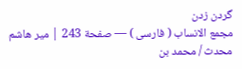گردن زدن
مجمع الانساب ( فارسى ) — صفحة 243 | مير هاشم محدث / محمد بن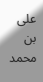على بن محمد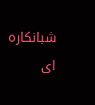شبانكاره اى